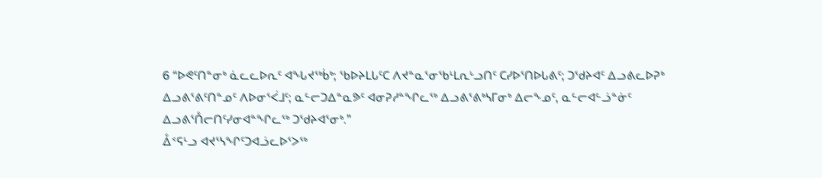6 “ᐅᕙᑦᑎᓐᓂᒃ ᓈᓚᓚᐅᕆᑦ ᐊᖓᔪᖅᑳᒃ; ᖃᐅᔨᒪᒐᑦᑕ ᐱᔪᓐᓇᕐᓂᖃᒻᒪᕆᒡᓗᑎᑦ ᑕᓯᐅᕐᑎᐅᒐᕕᑦ; ᑐᖁᔨᐊᑦ ᐃᓗᕕᓚᐅᕈᒃ ᐃᓗᕕᕐᕕᑦᑎᓐᓄᑦ ᐱᐅᓂᕐᐹᒧᑦ; ᓇᓪᓕᑐᐃᓐᓇᕗᑦ ᐊᓂᕈᓱᓐᖏᓚᖅ ᐃᓗᕕᕐᕕᒃᓴᒥᓂᒃ ᐃᓕᖕᓄᑦ, ᓇᓪᓕᐊᓪᓘᓐᓃᑦ ᐃᓗᕕᕐᑍᓕᑎᑦᓯᓂᐊᓐᖏᓚᖅ ᑐᖁᔨᐊᕐᓂᒃ.”
ᐂᑉᕋᒻᓗ ᐊᔪᕐᓴᖏᑦᑐᐊᓘᓚᐅᕐᐳᖅ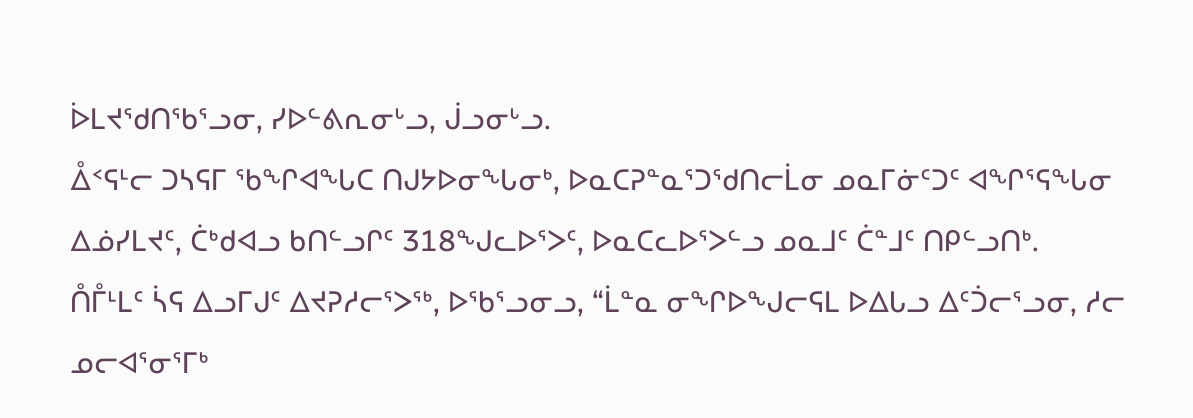ᐆᒪᔪᖁᑎᖃᕐᓗᓂ, ᓯᐅᓪᕕᕆᓂᒡᓗ, ᒎᓗᓂᒡᓗ.
ᐂᑉᕋᒻᓕ ᑐᓴᕋᒥ ᖃᖏᐊᖓᑕ ᑎᒍᔭᐅᓂᖓᓂᒃ, ᐅᓇᑕᕈᓐᓇᕐᑐᖁᑎᓕᒫᓂ ᓄᓇᒥᓃᑦᑐᑦ ᐊᖏᕐᕋᖓᓂ ᐃᓅᓯᒪᔪᑦ, ᑖᒃᑯᐊᓗ ᑲᑎᓪᓗᒋᑦ 318ᖑᓚᐅᕐᐳᑦ, ᐅᓇᑕᓚᐅᕐᐳᓪᓗ ᓄᓇᒧᑦ ᑖᓐᒧᑦ ᑎᑭᓪᓗᑎᒃ.
ᑍᒤᒻᒪᑦ ᓵᕋ ᐃᓗᒥᒍᑦ ᐃᔪᕈᓱᓕᕐᐳᖅ, ᐅᖃᕐᓗᓂᓗ, “ᒫᓐᓇ ᓂᖏᐅᖑᓕᕋᒪ ᐅᐃᒐᓗ ᐃᑦᑑᓕᕐᓗᓂ, ᓱᓕ ᓄᓕᐊᕐᓂᕐᒥᒃ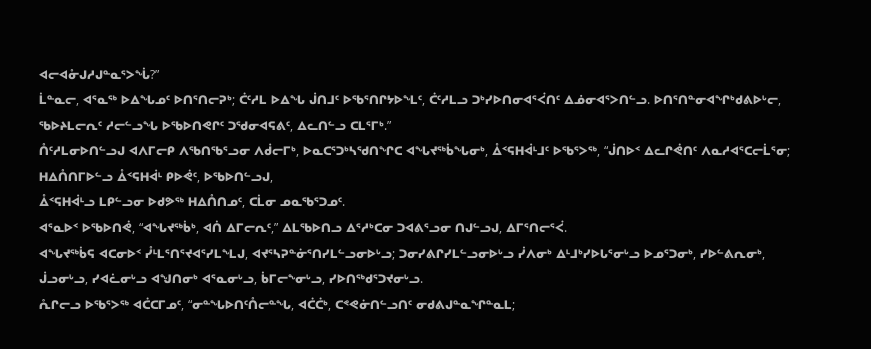ᐊᓕᐊᓁᒍᓱᒍᓐᓇᕐᐳᖔ?”
ᒫᓐᓇᓕ, ᐊᕐᓇᖅ ᐅᐃᖓᓄᑦ ᐅᑎᕐᑎᓕᕈᒃ; ᑖᑦᓱᒪ ᐅᐃᖓ ᒎᑎᒧᑦ ᐅᖃᕐᑎᒋᔭᐅᖕᒪᑦ, ᑖᑦᓱᒪᓗ ᑐᒃᓯᐅᑎᓂᐊᕐᐹᑎᑦ ᐃᓅᓂᐊᕐᐳᑎᓪᓗ. ᐅᑎᕐᑎᓐᓂᐊᖏᒃᑯᕕᐅᒡᓕ, ᖃᐅᔨᒪᓕᕆᑦ ᓱᓕᓪᓗᖓ ᐅᖃᐅᑎᕙᒋᑦ ᑐᖁᓂᐊᕋᕕᑦ, ᐃᓚᑎᓪᓗ ᑕᒪᕐᒥᒃ.”
ᑍᑦᓱᒪᓂᐅᑎᓪᓗᒍ ᐊᐱᒥᓕᑭ ᐱᖃᑎᖃᕐᓗᓂ ᐱᑰᓕᒥᒃ, ᐅᓇᑕᕐᑐᒃᓴᖁᑎᖏᑕ ᐊᖓᔪᖅᑳᖓᓂᒃ, ᐂᑉᕋᕼᐋᒻᒧᑦ ᐅᖃᕐᐳᖅ, “ᒎᑎᐅᑉ ᐃᓚᒋᕚᑎᑦ ᐱᓇᓱᐊᕐᑕᓕᒫᕐᓂ;
ᕼᐃᑍᑎᒥᐅᓪᓗ ᐂᑉᕋᕼᐋᒻ ᑭᐅᕚᑦ, ᐅᖃᐅᑎᓪᓗᒍ,
ᐂᑉᕋᕼᐋᒻᓗ ᒪᑭᓪᓗᓂ ᐅᑯᕗᖅ ᕼᐃᑍᑎᓄᑦ, ᑕᒫᓂ ᓄᓇᖃᕐᑐᓄᑦ.
ᐊᕐᓇᐅᑉ ᐅᖃᐅᑎᕚ, “ᐊᖓᔪᖅᑳᒃ, ᐊᑏ ᐃᒥᓕᕆᑦ,” ᐃᒪᖃᐅᑎᓗ ᐃᕐᓱᒃᑕᓂ ᑐᐊᕕᕐᓗᓂ ᑎᒍᓪᓗᒍ, ᐃᒥᕐᑎᓕᕐᐹ.
ᐊᖓᔪᖅᑳᕋ ᐊᑕᓂᐅᑉ ᓮᒻᒪᕐᑎᕐᔪᐊᕐᓯᒪᖕᒪᒍ, ᐊᔪᕐᓴᕈᓐᓃᕐᑎᓯᒪᓪᓗᓂᐅᒡᓗ; ᑐᓂᓯᕕᒋᓯᒪᓪᓗᓂᐅᒡᓗ ᓰᐱᓂᒃ ᐃᒻᒧᒃᓯᐅᒐᕐᓂᒡᓗ ᐅᓄᕐᑐᓂᒃ, ᓯᐅᓪᕕᕆᓂᒃ, ᒎᓗᓂᒡᓗ, ᓯᐊᓛᓂᒡᓗ ᐊᖑᑎᓂᒃ ᐊᕐᓇᓂᒡᓗ, ᑳᒥᓕᖕᓂᒡᓗ, ᓯᐅᑎᖅᑯᕐᑐᔪᓂᒡᓗ.
ᕅᒋᓕᓗ ᐅᖃᕐᐳᖅ ᐊᑖᑕᒥᓄᑦ, “ᓂᓐᖓᐅᑎᑦᑍᓕᓐᖓ, ᐊᑖᑖᒃ, ᑕᕝᕙᓃᑎᓪᓗᑎᑦ ᓂᑯᕕᒍᓐᓇᖏᓐᓇᒪ;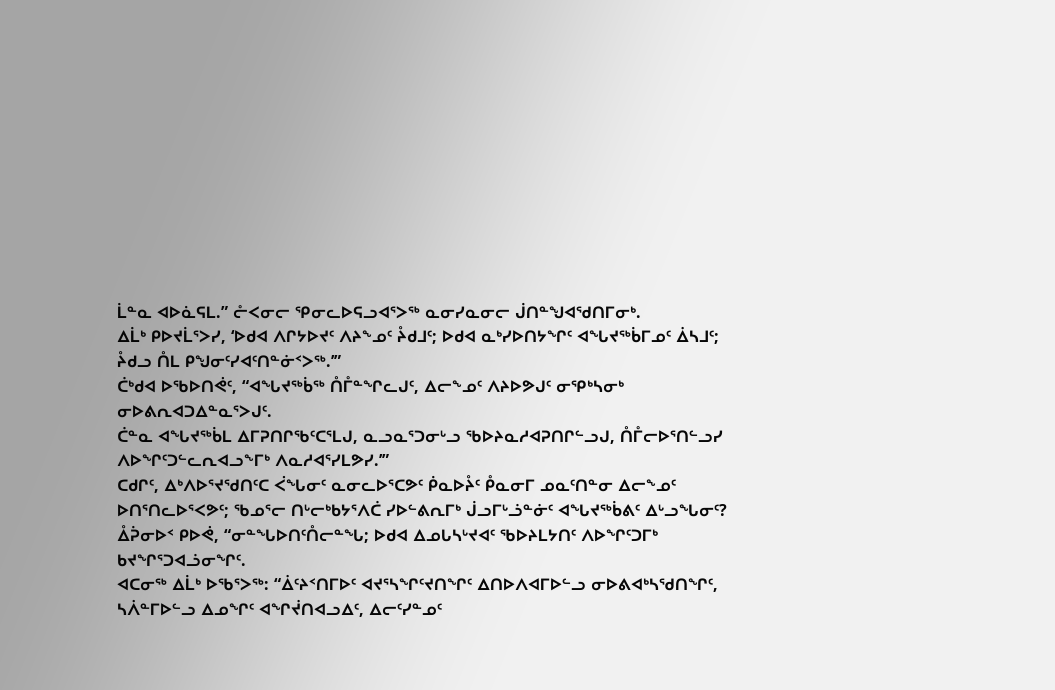ᒫᓐᓇ ᐊᐅᓈᕋᒪ.” ᓔᐸᓂᓕ ᕿᓂᓚᐅᕋᓗᐊᕐᐳᖅ ᓇᓂᓯᓇᓂᓕ ᒎᑎᓐᖑᐊᖁᑎᒥᓂᒃ.
ᐃᒫᒃ ᑭᐅᔪᒫᕐᐳᓯ, ‘ᐅᑯᐊ ᐱᒋᔭᐅᔪᑦ ᐱᔨᖕᓄᑦ ᔧᑯᒧᑦ; ᐅᑯᐊ ᓇᒃᓯᐅᑎᔭᖏᑦ ᐊᖓᔪᖅᑳᒥᓄᑦ ᐄᓴᒧᑦ; ᔧᑯᓗ ᑍᒪ ᑭᖑᓂᑦᓯᐊᑦᑎᓐᓃᑉᐳᖅ.’”
ᑖᒃᑯᐊ ᐅᖃᐅᑎᕚᑦ, “ᐊᖓᔪᖅᑳᖅ ᑍᒤᓐᖏᓚᒍᑦ, ᐃᓕᖕᓄᑦ ᐱᔨᐅᕗᒍᑦ ᓂᕿᒃᓴᓂᒃ ᓂᐅᕕᕆᐊᑐᐃᓐᓇᕐᐳᒍᑦ.
ᑖᓐᓇ ᐊᖓᔪᖅᑳᒪ ᐃᒥᕈᑎᒋᖃᑦᑕᕐᒪᒍ, ᓇᓗᓇᕐᑐᓂᒡᓗ ᖃᐅᔨᓇᓱᐊᕈᑎᒋᓪᓗᒍ, ᑍᒤᓕᐅᕐᑎᓪᓗᓯ ᐱᐅᖏᑦᑐᓪᓚᕆᐊᓗᖕᒥᒃ ᐱᓇᓱᐊᕐᓯᒪᕗᓯ.’”
ᑕᑯᒋᑦ, ᐃᒃᐱᐅᕐᔪᖁᑎᑦᑕ ᐹᖓᓂᑦ ᓇᓂᓚᐅᕐᑕᕗᑦ ᑮᓇᐅᔧᑦ ᑬᓇᓂᒥ ᓄᓇᑦᑎᓐᓂ ᐃᓕᖕᓄᑦ ᐅᑎᕐᑎᓚᐅᕐᐸᕗᑦ; ᖃᓄᕐᓕ ᑎᒡᓕᒃᑲᔭᕐᐱᑖ ᓯᐅᓪᕕᕆᒥᒃ ᒎᓗᒥᒡᓘᓐᓃᑦ ᐊᖓᔪᖅᑳᕕᑦ ᐃᒡᓗᖓᓂᑦ?
ᐂᕉᓂᐅᑉ ᑭᐅᕚ, “ᓂᓐᖓᐅᑎᑦᑍᓕᓐᖓ; ᐅᑯᐊ ᐃᓄᒐᓴᒡᔪᐊᑦ ᖃᐅᔨᒪᔭᑎᑦ ᐱᐅᖏᑦᑐᒥᒃ ᑲᔪᖏᕐᑐᐊᓘᓂᖏᑦ.
ᐊᑕᓂᖅ ᐃᒫᒃ ᐅᖃᕐᐳᖅ: “ᐄᑦᔨᑉᑎᒥᐅᑦ ᐊᔪᕐᓴᖏᑦᔪᑎᖏᑦ ᐃᑎᐅᐱᐊᒥᐅᓪᓗ ᓂᐅᕕᐊᒃᓴᖁᑎᖏᑦ, ᓴᐲᓐᒥᐅᓪᓗ ᐃᓄᖏᑦ ᐊᖏᔫᑎᐊᓗᐃᑦ, ᐃᓕᑦᓯᓐᓄᑦ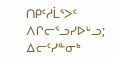ᑎᑭᑦᓱᒫᕐᐳᑦ ᐱᒋᓕᕐᓗᓯᐅᒡᓗ; ᐃᓕᑦᓯᓐᓂᒃ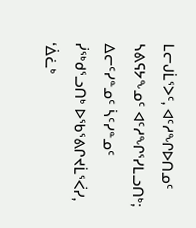ᒪᓕᒍᒫᕐᐳᑦ, ᐊᑦᓱᖏᐅᑎᓄᑦ ᓴᕕᕋᔭᖕᓄᑦ ᐊᑦᓱᖏᕐᓯᒪᓗᑎᒃ; ᐃᓕᑦᓯᓐᓄᑦ ᓵᑦᓯᓐᓄᑦ ᓰᖅᑯᕐᓗᑎᒃ ᐅᖃᕐᕕᒋᔪᒫᕐᐹᓯ, ‘ᐄᓛᒃ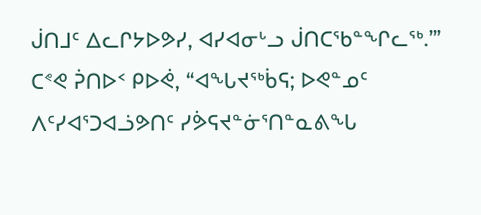ᒎᑎᒧᑦ ᐃᓚᒋᔭᐅᕗᓯ, ᐊᓯᐊᓂᒡᓗ ᒎᑎᑕᖃᓐᖏᓚᖅ.’”
ᑕᕝᕙ ᕉᑎᐅᑉ ᑭᐅᕚ, “ᐊᖓᔪᖅᑳᕋ; ᐅᕙᓐᓄᑦ ᐱᑦᓯᐊᕐᑐᐊᓘᕗᑎᑦ ᓯᕘᕋᔪᓐᓃᕐᑎᓐᓇᕕᖓ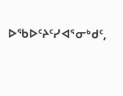ᐅᖃᐅᑦᔨᑦᓯᐊᕐᓂᒃᑯᑦ,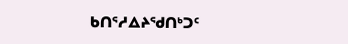ᑲᑎᕐᓱᐃᔨᖁᑎᒃᑐᑦ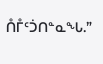ᑍᒤᑦᑑᑎᓐᓇᖓ.”